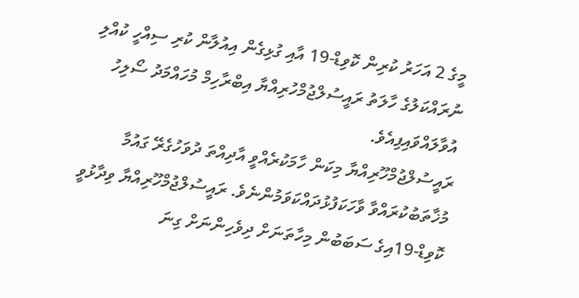މީގެ 2 އަހަރު ކުރިން ކޮވިޑް-19 އާއި ގުޅިގެން އިއުލާން ކުރި ސިއްހީ ކުއްލި ނުރައްކަލުގެ ހާލަތު ރައީސުލްޖުމްހުރިއްޔާ އިބްރާހިމް މުހައްމަދު ސޯލިހު އުވާލައްވައިފިއެވެ.
ރައީސުލްޖުމްހޫރިއްޔާ މިކަން ހާމަކުރެއްވީ އާދިއްތަ ދުވަހުގެރޭ ގައުމާ މުޚާތަބުކުރައްވާ ވާހަކަފުޅުދައްކަވަމުންނެވެ. ރައީސުލްޖުމްހޫރިއްޔާ ވިދާޅުވީ ކޮވިޑް-19އިގެ ސަބަބުން މިހާތަނަށް ދިވެހިންނަށް ގިނަ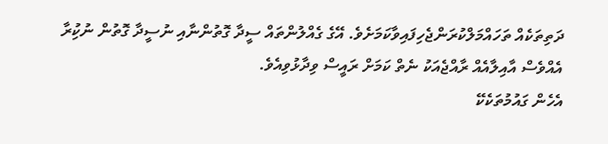ދަތިތަކެއް ތަހައްމަލްކުރަންޖެހިފައިވާކަމަށެވެ. އޭގެ ގެއްލުންތައް ސީދާ ގޮތުންނާއި ނުސީދާ ގޮތުން ނުކުިރާ އެއްވެސް އާއިލާއެއް ރާއްޖެއަކު ނެތް ކަމަށް ރައީސް ވިދާޅުވިއެވެ.
އެހެން ގައުމުތަކެކޭ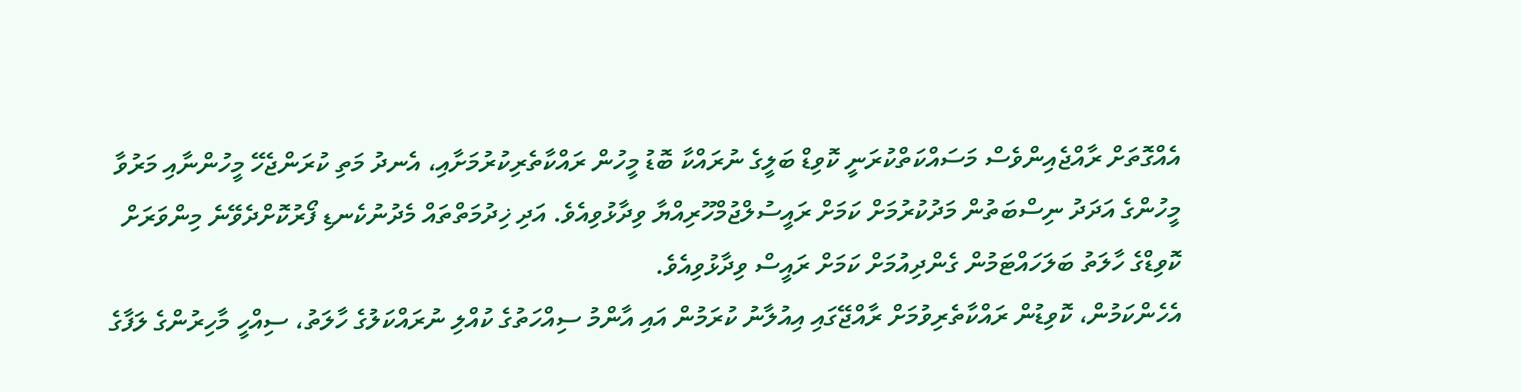އެއްގޮތަށް ރާއްޖެއިންވެސް މަސައްކަތްކުރަނީ ކޮވިޑް ބަލީގެ ނުރައްކާ ބޮޑު މީހުން ރައްކާތެރިކުރުމަށާއި، އެނދު މަތި ކުރަންޖެހޭ މީހުންނާއި މަރުވާ މީހުންގެ އަދަދު ނިސްބަތުން މަދުކުރުމަށް ކަމަށް ރައީސުލްޖުމްހޫރިއްޔާ ވިދާޅުވިއެވެ. އަދި ޚިދުމަތްތައް މެދުނުކެނޑި ފޯރުކޮށްދެވޭނެ މިންވަރަށް ކޮވިޑްގެ ހާލަތު ބަލަހައްޓަމުން ގެންދިއުމަށް ކަމަށް ރައީސް ވިދާޅުވިއެވެ.
އެހެންކަމުން، ކޮވިޑުން ރައްކާތެރިވުމަށް ރާއްޖޭގައި އިއުލާނު ކުރަމުން އައި އާންމު ސިއްހަތުގެ ކުއްލި ނުރައްކަލުގެ ހާލަތު، ސިއްހީ މާހިރުންގެ ލަފާގެ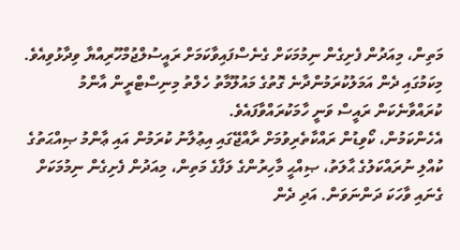މަތިން، މިއަދުން ފެށިގެން ނިމުމަކަށް ގެނެސްފައިވާކަމަށް ރައީސުލްޖުމްހޫރިއްޔާ ވިދާޅުވިއެވެ. މިކަމުގައި ދެން އަމަލުކުރަމުންދާނެ ގޮތުގެ މައުލޫމާތު ހެލްތު މިނިސްޓްރީން އާންމު ކުރައްވާނެކަން ރައީސް ވަނީ ހާމަކުރައްވާފައެވެ.
އެހެންކަމުން، ކޯވިޑުން ރައްކާތެރިވުމަށް ރާއްޖޭގައި އިޢުލާނު ކުރަމުން އައި ޢާންމު ޞިއްޙަތުގެ ކުއްލި ނުރައްކަލުގެ ޙާލަތު، ޞިއްޙީ މާހިރުންގެ ލަފާގެ މަތިން، މިއަދުން ފެށިގެން ނިމުމަކަށް ގެނައި ވާހަކަ ދަންނަވަން. އަދި ދެން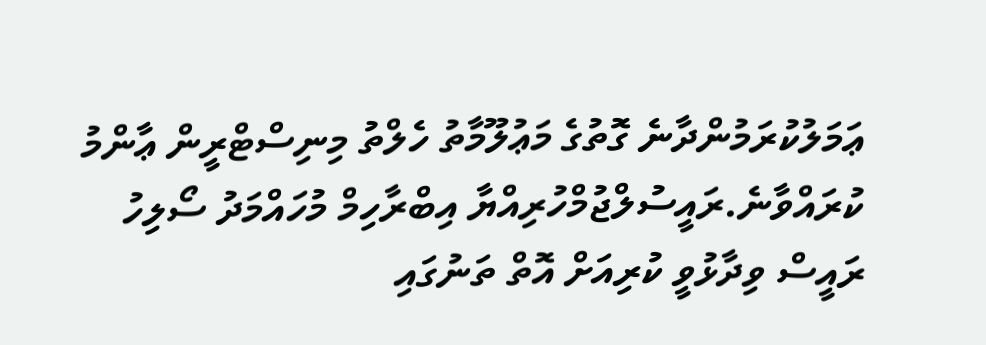ޢަމަލުކުރަމުންދާނެ ގޮތުގެ މަޢުލޫމާތު ހެލްތު މިނިސްޓްރީން ޢާންމު ކުރައްވާނެ.ރައީސުލްޖުމްހުރިއްޔާ އިބްރާހިމް މުހައްމަދު ސޯލިހު
ރައީސް ވިދާޅުވީ ކުރިއަށް އޮތް ތަނުގައި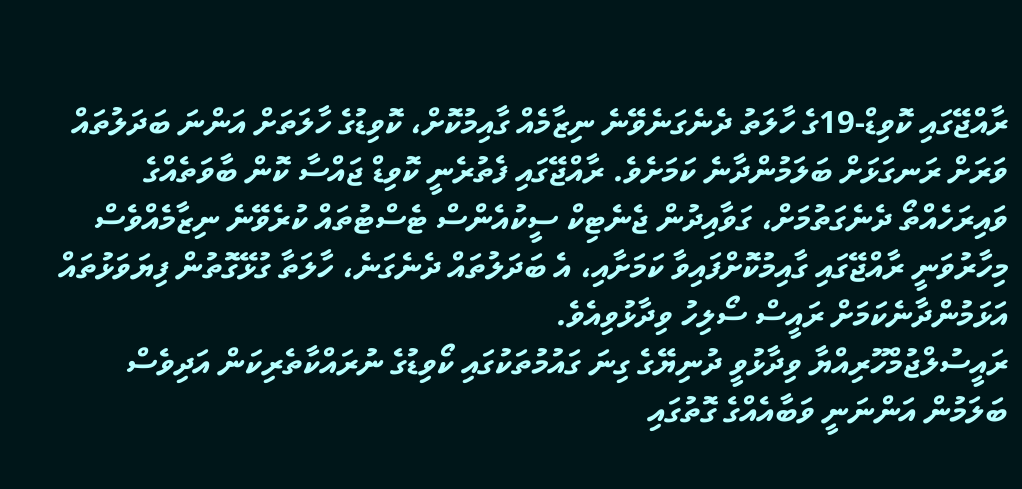ރާއްޖޭގައި ކޮވިޑް-19ގެ ހާލަތު ދެނެގަނެވޭނެ ނިޒާމެއް ގާއިމުކޮށް، ކޮވިޑުގެ ހާލަތަށް އަންނަ ބަދަލުތައް ވަރަށް ރަނގަޅަށް ބަލަމުންދާނެ ކަމަށެވެ. ރާއްޖޭގައި ފެތުރެނީ ކޮވިޑް ޖައްސާ ކޮން ބާވަތެއްގެ ވައިރަހެއްތޯ ދެނެގަތުމަށް، ގަވާއިދުން ޖެނެޓިކް ސީކުއެންސް ޓެސްޓުތައް ކުރެވޭނެ ނިޒާމެއްވެސް މިހާރުވަނީ ރާއްޖޭގައި ގާއިމުކޮށްފައިވާ ކަމަށާއި، އެ ބަދަލުތައް ދެނެގަނެ، ހާލަތާ ގުޅޭގޮތުން ފިޔަވަޅުތައް އަޅަމުންދާނެކަމަށް ރައީސް ސޯލިހު ވިދާޅުވިއެވެ.
ރައީސުލްޖުމްހޫރިއްޔާ ވިދާޅުވީ ދުނިޔޭގެ ގިނަ ގައުމުތަކުގައި ކޯވިޑުގެ ނުރައްކާތެރިކަން އަދިވެސް ބަލަމުން އަންނަނީ ވަބާއެއްގެ ގޮތުގައި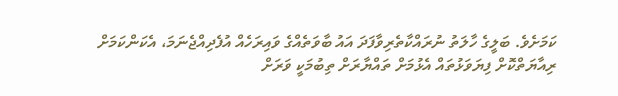ކަމަށެވެ. ބަލީގެ ހާލަތު ނުރައްކާތެރިވާފަދަ އައު ބާވަތެއްގެ ވައިރަހެއް އުފެދިއްޖެނަމަ، އެކަންކަމަށް ރިއާޔަތްކޮށް ފިޔަވަޅުތައް އެޅުމަށް ތައްޔާރަށް ތިބުމަކީ ވަރަށް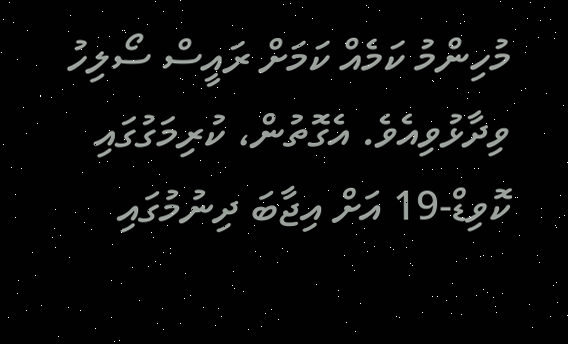މުހިންމު ކަމެއް ކަމަށް ރައީސް ސޯލިހު ވިދާޅުވިއެވެ. އެގޮތުން، ކުރިމަގުގައި ކޮވިޑް-19 އަށް އިޖާބަ ދިނުމުގައި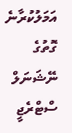އަމަލުކުރާނެ ގޮތުގެ ނޭޝަނަލް ސްޓްރެޖީ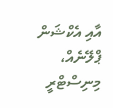އާއި އެކްޝަން ޕްލޭނެއް، މިނިސްޓްރީ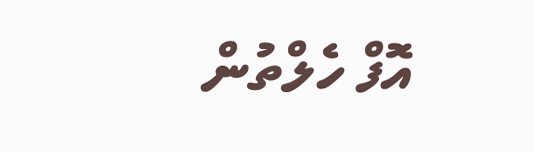އޮފް ހެލްތުން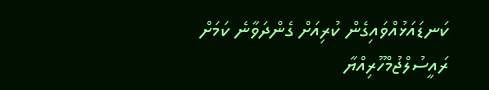ކަނޑައަޅުއްވައިގެން ކުރިއަށް ގެންދަވާނެ ކަމަށް ރައީސުލްޖުމްހޫރިއްޔާ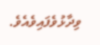ވިދާޅުވެފައިވެއެވެ.